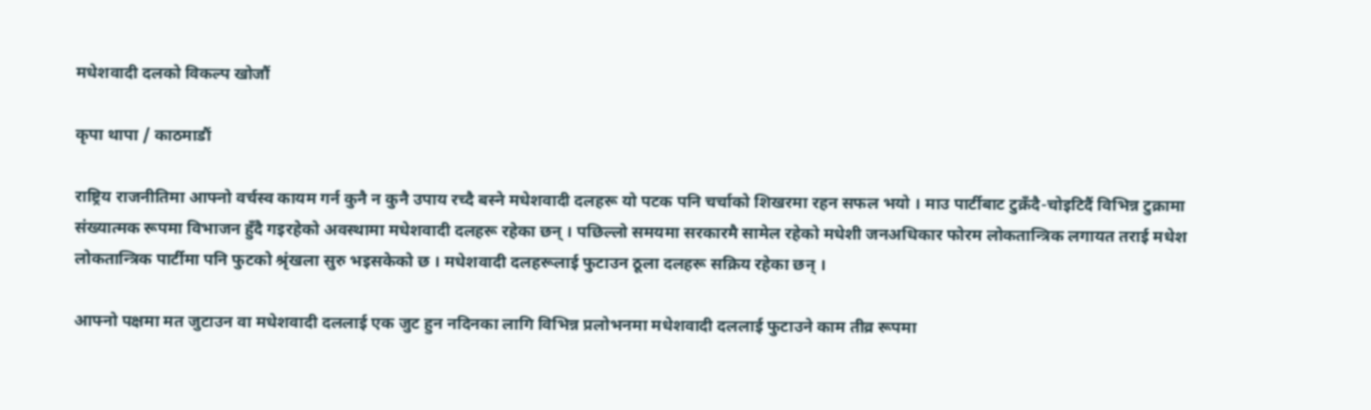मधेशवादी दलको विकल्प खोजौं

कृपा थापा / काठमाडौं

राष्ट्रिय राजनीतिमा आफ्नो वर्चस्व कायम गर्न कुनै न कुनै उपाय रच्दै बस्ने मधेशवादी दलहरू यो पटक पनि चर्चाको शिखरमा रहन सफल भयो । माउ पार्टीबाट टुक्रँदै-चोइटिदैं विभिन्न टुक्रामा संख्यात्मक रूपमा विभाजन हुँदै गइरहेको अवस्थामा मधेशवादी दलहरू रहेका छन् । पछिल्लो समयमा सरकारमै सामेल रहेको मधेशी जनअधिकार फोरम लोकतान्त्रिक लगायत तराई मधेश लोकतान्त्रिक पार्टीमा पनि फुटको श्रृंखला सुरु भइसकेको छ । मधेशवादी दलहरूलाई फुटाउन ठूला दलहरू सक्रिय रहेका छन् ।

आफ्नो पक्षमा मत जुटाउन वा मधेशवादी दललाई एक जुट हुन नदिनका लागि विभिन्न प्रलोभनमा मधेशवादी दललाई फुटाउने काम तीव्र रूपमा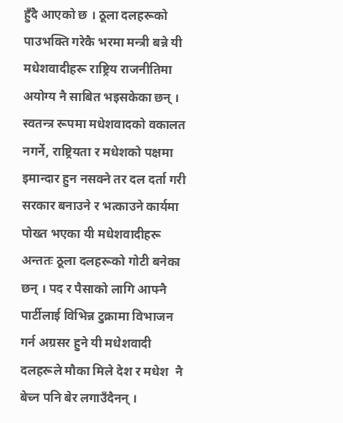हुँदै आएको छ । ठूला दलहरूको पाउभक्ति गरेकै भरमा मन्त्री बन्ने यी मधेशवादीहरू राष्ट्रिय राजनीतिमा अयोग्य नै साबित भइसकेका छन् । स्वतन्त्र रूपमा मधेशवादको वकालत नगर्ने, राष्ट्रियता र मधेशको पक्षमा इमान्दार हुन नसक्ने तर दल दर्ता गरी सरकार बनाउने र भत्काउने कार्यमा पोख्त भएका यी मधेशवादीहरू अन्ततः ठूला दलहरूको गोटी बनेका छन् । पद र पैसाको लागि आफ्नै पार्टीलाई विभिन्न टुक्रामा विभाजन गर्न अग्रसर हुने यी मधेशवादी दलहरूले मौका मिले देश र मधेश  नै बेच्न पनि बेर लगाउँदैनन् ।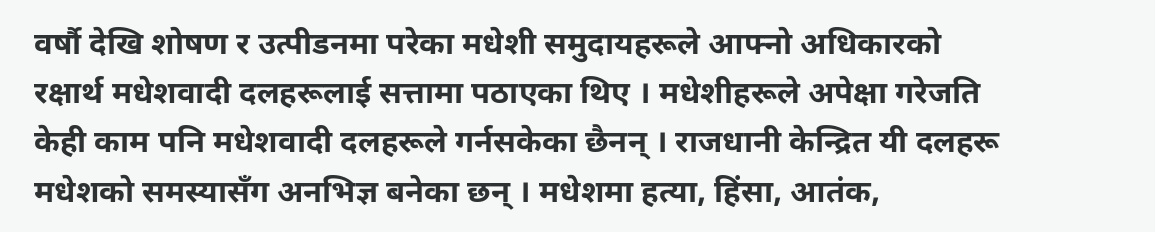वर्षौ देखि शोषण र उत्पीडनमा परेका मधेशी समुदायहरूले आफ्नो अधिकारको रक्षार्थ मधेशवादी दलहरूलाई सत्तामा पठाएका थिए । मधेशीहरूले अपेक्षा गरेजति केही काम पनि मधेशवादी दलहरूले गर्नसकेका छैनन् । राजधानी केन्द्रित यी दलहरू मधेशको समस्यासँग अनभिज्ञ बनेका छन् । मधेशमा हत्या, हिंसा, आतंक,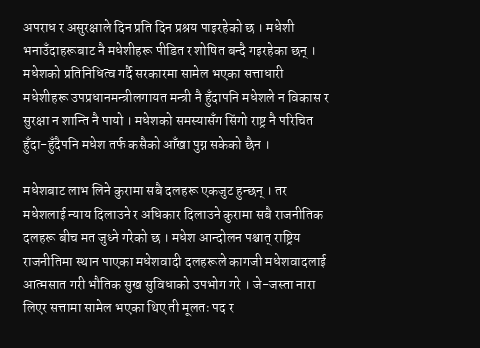अपराध र असुरक्षाले दिन प्रति दिन प्रश्रय पाइरहेको छ । मधेशी भनाउँदाहरूबाट नै मधेशीहरू पीडित र शोषित बन्दै गइरहेका छन् । मधेशको प्रतिनिधित्व गर्दै सरकारमा सामेल भएका सत्ताधारी मधेशीहरू उपप्रधानमन्त्रीलगायत मन्त्री नै हुँदापनि मधेशले न विकास र सुरक्षा न शान्ति नै पायो । मधेशको समस्यासँग सिंगो राष्ट्र नै परिचित हुँदा-हुँदैपनि मधेश तर्फ कसैको आँखा पुग्न सकेको छैन ।

मधेशबाट लाभ लिने कुरामा सबै दलहरू एकजुट हुन्छन् । तर मधेशलाई न्याय दिलाउने र अधिकार दिलाउने कुरामा सबै राजनीतिक दलहरू बीच मत जुध्ने गरेको छ । मधेश आन्दोलन पश्चात् राष्ट्रिय राजनीतिमा स्थान पाएका मधेशवादी दलहरूले कागजी मधेशवादलाई आत्मसात गरी भौतिक सुख सुविधाको उपभोग गरे । जे-जस्ता नारा लिएर सत्तामा सामेल भएका थिए ती मूलतः पद र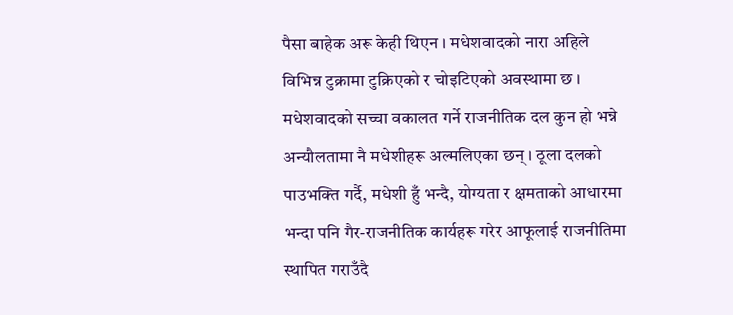पैसा बाहेक अरू केही थिएन । मधेशवादको नारा अहिले विभिन्न टुक्रामा टुक्रिएको र चोइटिएको अवस्थामा छ । मधेशवादको सच्चा वकालत गर्ने राजनीतिक दल कुन हो भन्ने अन्यौलतामा नै मधेशीहरू अल्मलिएका छन् । ठूला दलको पाउभक्ति गर्दै, मधेशी हुँ भन्दै, योग्यता र क्षमताको आधारमा भन्दा पनि गैर-राजनीतिक कार्यहरू गरेर आफूलाई राजनीतिमा स्थापित गराउँदै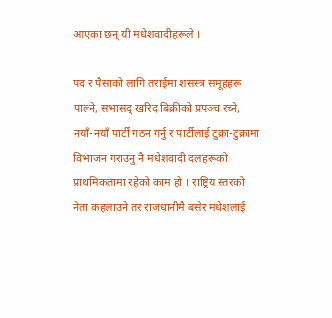आएका छन् यी मधेशवादीहरूले ।

पद र पैसाको लागि तराईमा शसस्त्र समूहहरू पाल्ने, सभासद् खरिद बिक्रीको प्रपञ्च रच्ने, नयाँ-नयाँ पार्टी गठन गर्नु र पार्टीलाई टुक्रा-टुक्रामा विभाजन गराउनु नै मधेशवादी दलहरूको प्राथमिकतामा रहेको काम हो । राष्ट्रिय स्तरको नेता कहलाउने तर राजधानीमै बसेर मधेशलाई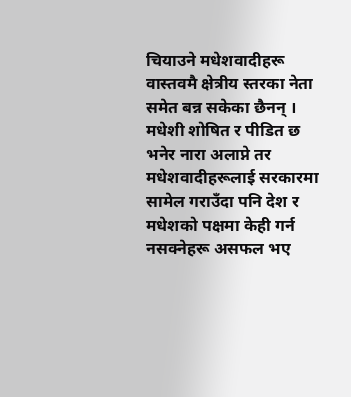चियाउने मधेशवादीहरू वास्तवमै क्षेत्रीय स्तरका नेता समेत बन्न सकेका छैनन् । मधेशी शोषित र पीडित छ भनेर नारा अलाप्ने तर मधेशवादीहरूलाई सरकारमा सामेल गराउँदा पनि देश र मधेशको पक्षमा केही गर्न नसक्नेहरू असफल भए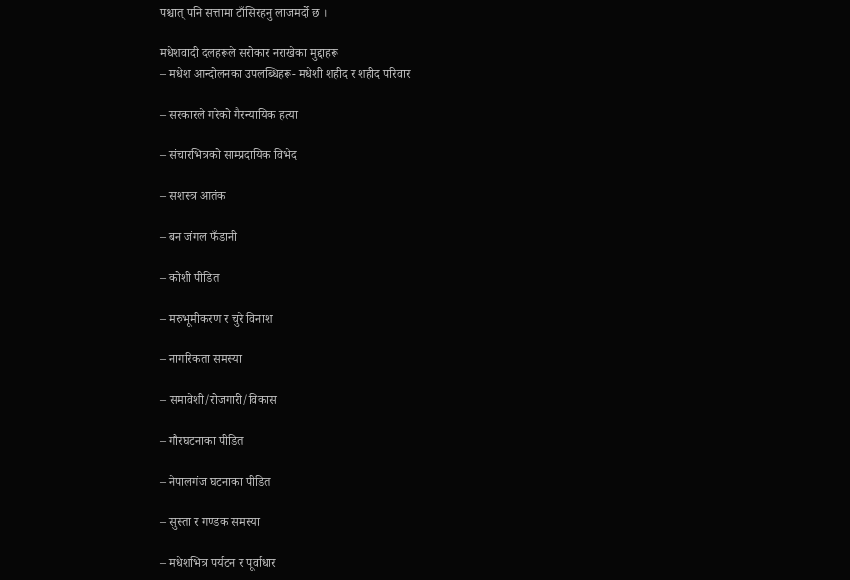पश्चात् पनि सत्तामा टाँसिरहनु लाजमर्दो छ ।

मधेशवादी दलहरूले सरोकार नराखेका मुद्दाहरू
– मधेश आन्दोलनका उपलब्धिहरू- मधेशी शहीद र शहीद परिवार

– सरकारले गरेको गैरन्यायिक हत्या

– संचारभित्रको साम्प्रदायिक विभेद

– सशस्त्र आतंक

– बन जंगल फँडानी

– कोशी पीडित

– मरुभूमीकरण र चुरे विनाश

– नागरिकता समस्या

– समावेशी/रोजगारी/विकास

– गौरघटनाका पीडित

– नेपालगंज घटनाका पीडित

– सुस्ता र गण्डक समस्या

– मधेशभित्र पर्यटन र पूर्वाधार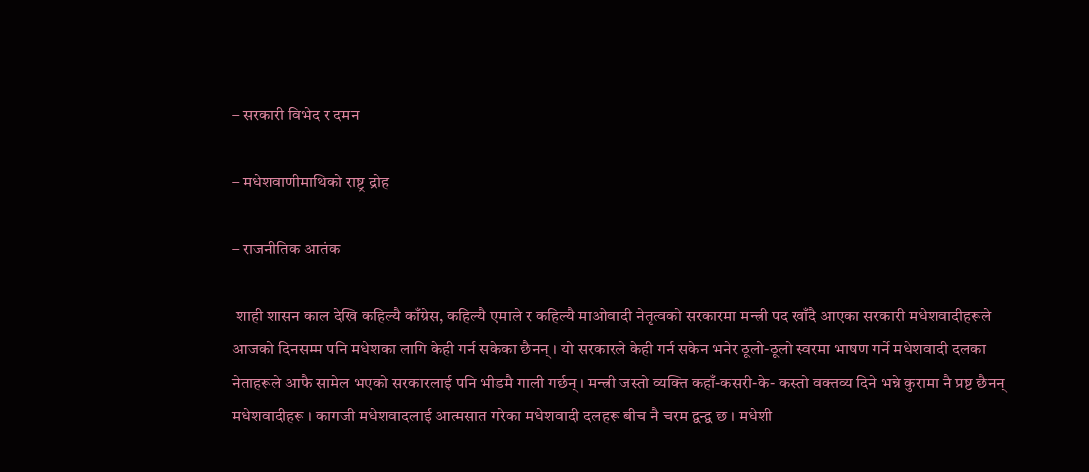– सरकारी विभेद र दमन

– मधेशवाणीमाथिको राष्ट्र द्रोह

– राजनीतिक आतंक

 शाही शासन काल देखि कहिल्यै काँग्रेस, कहिल्यै एमाले र कहिल्यै माओवादी नेतृत्वको सरकारमा मन्त्री पद खाँदै आएका सरकारी मधेशवादीहरूले आजको दिनसम्म पनि मधेशका लागि केही गर्न सकेका छैनन् । यो सरकारले केही गर्न सकेन भनेर ठूलो-ठूलो स्वरमा भाषण गर्ने मधेशवादी दलका नेताहरूले आफै सामेल भएको सरकारलाई पनि भीडमै गाली गर्छन् । मन्त्री जस्तो व्यक्ति कहाँ-कसरी-के- कस्तो वक्तव्य दिने भन्ने कुरामा नै प्रष्ट छैनन् मधेशवादीहरू । कागजी मधेशवादलाई आत्मसात गरेका मधेशवादी दलहरू बीच नै चरम द्वन्द्व छ । मधेशी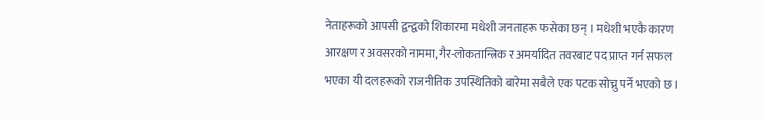नेताहरूको आपसी द्वन्द्वको शिकारमा मधेशी जनताहरू फसेका छन् । मधेशी भएकै कारण आरक्षण र अवसरको नाममा, गैर-लोकतान्त्रिक र अमर्यादित तवरबाट पद प्राप्त गर्न सफल भएका यी दलहरूको राजनीतिक उपस्थितिको बारेमा सबैले एक पटक सोच्नु पर्ने भएको छ ।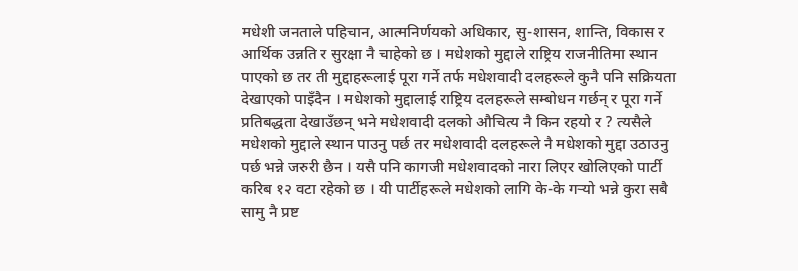मधेशी जनताले पहिचान, आत्मनिर्णयको अधिकार, सु-शासन, शान्ति, विकास र आर्थिक उन्नति र सुरक्षा नै चाहेको छ । मधेशको मुद्दाले राष्ट्रिय राजनीतिमा स्थान पाएको छ तर ती मुद्दाहरूलाई पूरा गर्ने तर्फ मधेशवादी दलहरूले कुनै पनि सक्रियता देखाएको पाइँदैन । मधेशको मुद्दालाई राष्ट्रिय दलहरूले सम्बोधन गर्छन् र पूरा गर्ने प्रतिबद्धता देखाउँछन् भने मधेशवादी दलको औचित्य नै किन रहयो र ? त्यसैले मधेशको मुद्दाले स्थान पाउनु पर्छ तर मधेशवादी दलहरूले नै मधेशको मुद्दा उठाउनु पर्छ भन्ने जरुरी छैन । यसै पनि कागजी मधेशवादको नारा लिएर खोलिएको पार्टी करिब १२ वटा रहेको छ । यी पार्टीहरूले मधेशको लागि के-के गर्‍यो भन्ने कुरा सबै सामु नै प्रष्ट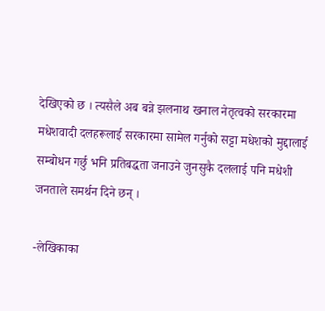देखिएको छ । त्यसैले अब बन्ने झलनाथ खनाल नेतृत्वको सरकारमा मधेशवादी दलहरूलाई सरकारमा सामेल गर्नुको सट्टा मधेशको मुद्दालाई सम्बोधन गर्छु भनि प्रतिबद्धता जनाउने जुनसुकै दललाई पनि मधेशी जनताले समर्थन दिने छन् ।

-लेखिकाका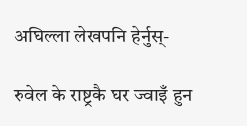अघिल्ला लेखपनि हेर्नुस्-

रुवेल के राष्ट्रकै घर ज्वाइँ हुन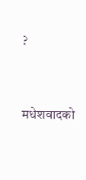?



मधेशवादको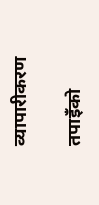व्यापारीकरण

तपाइँको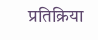प्रतिक्रिया